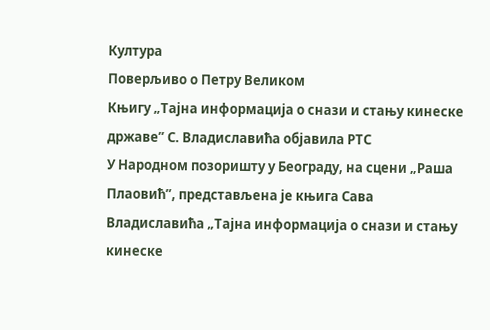Култура
Поверљиво о Петру Великом
Књигу „Тајна информација о снази и стању кинеске државе” С. Владиславића објавила РТС
У Народном позоришту у Београду, на сцени „Раша Плаовић”, представљена је књига Сава Владиславића „Тајна информација о снази и стању кинеске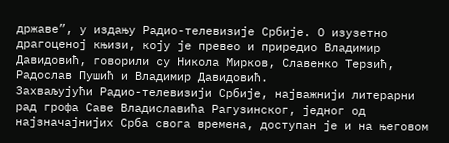државе”, у издању Радио-телевизије Србије. О изузетно драгоценој књизи, коју је превео и приредио Владимир Давидовић, говорили су Никола Мирков, Славенко Терзић, Радослав Пушић и Владимир Давидовић.
Захваљујући Радио-телевизији Србије, најважнији литерарни рад грофа Саве Владиславића Рагузинског, једног од најзначајнијих Срба свога времена, доступан је и на његовом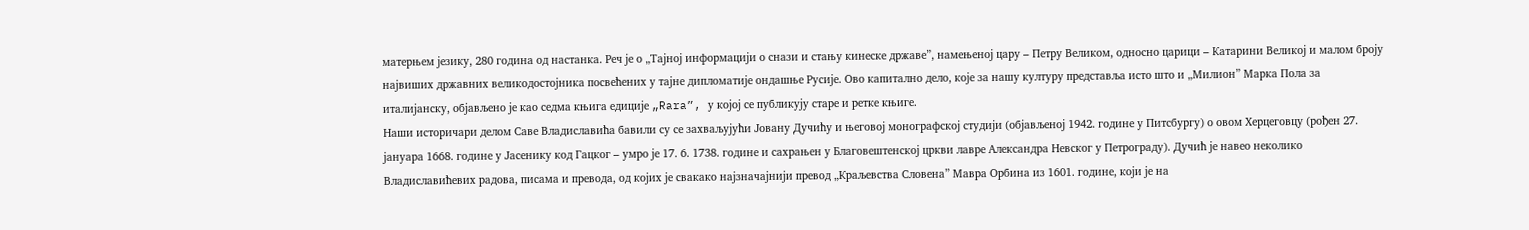матерњем језику, 280 година од настанка. Реч је о „Тајној информацији о снази и стању кинеске државе”, намењеној цару – Петру Великом, односно царици – Катарини Великој и малом броју највиших државних великодостојника посвећених у тајне дипломатије ондашње Русије. Ово капитално дело, које за нашу културу представља исто што и „Милион” Марка Пола за италијанску, објављено је као седма књига едиције „Rara”, у којој се публикују старе и ретке књиге.
Наши историчари делом Саве Владиславића бавили су се захваљујући Јовану Дучићу и његовој монографској студији (објављеној 1942. године у Питсбургу) о овом Херцеговцу (рођен 27. јануара 1668. године у Јасенику код Гацког – умро је 17. 6. 1738. године и сахрањен у Благовештенској цркви лавре Александра Невског у Петрограду). Дучић је навео неколико Владиславићевих радова, писама и превода, од којих је свакако најзначајнији превод „Краљевства Словена” Мавра Орбина из 1601. године, који је на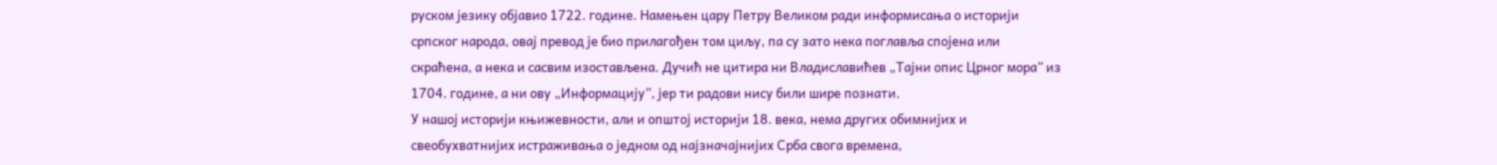руском језику објавио 1722. године. Намењен цару Петру Великом ради информисања о историји српског народа, овај превод је био прилагођен том циљу, па су зато нека поглавља спојена или скраћена, а нека и сасвим изостављена. Дучић не цитира ни Владиславићев „Тајни опис Црног мора” из 1704. године, а ни ову „Информацију”, јер ти радови нису били шире познати.
У нашој историји књижевности, али и општој историји 18. века, нема других обимнијих и свеобухватнијих истраживања о једном од најзначајнијих Срба свога времена,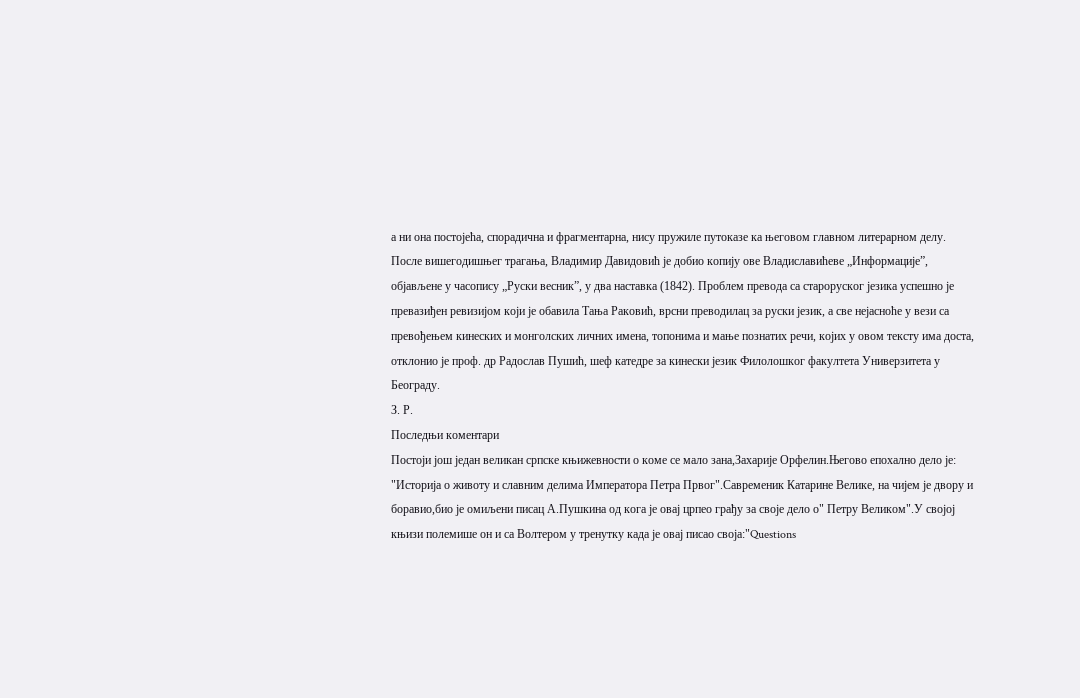а ни она постојећа, спорадична и фрагментарна, нису пружиле путоказе ка његовом главном литерарном делу.
После вишегодишњег трагања, Владимир Давидовић је добио копију ове Владиславићеве „Информације”, објављене у часопису „Руски весник”, у два наставка (1842). Проблем превода са староруског језика успешно је превазиђен ревизијом који је обавила Тања Раковић, врсни преводилац за руски језик, а све нејасноће у вези са превођењем кинеских и монголских личних имена, топонима и мање познатих речи, којих у овом тексту има доста, отклонио је проф. др Радослав Пушић, шеф катедре за кинески језик Филолошког факултета Универзитета у Београду.
З. Р.
Последњи коментари
Постоји још један великан српске књижевности о коме се мало зана,Захарије Орфелин.Његово епохално дело је: "Историја о животу и славним делима Императора Петра Првог".Савременик Катарине Велике, на чијем је двору и боравио,био је омиљени писац А.Пушкина од кога је овај црпео грађу за своје дело о" Петру Великом".У својој књизи полемише он и са Волтером у тренутку када је овај писао своја:"Questions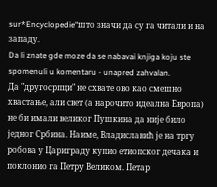sur*Encyclopedie"што значи да су га читали и на западу.
Da li znate gde moze da se nabavai knjiga koju ste spomenuli u komentaru - unapred zahvalan.
Да "другосрпци" не схвате ово као смешно хвастање, али свет (а нарочито идеална Европа) не би имали великог Пушкина да није било једног Србина. Наиме, Владиславић је на тргу робова у Цариграду купио етиопског дечака и поклонио га Петру Великом. Петар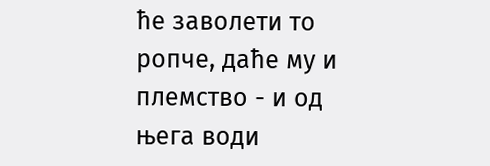ће заволети то ропче, даће му и племство - и од њега води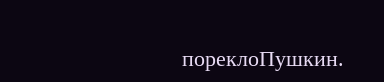пореклоПушкин.